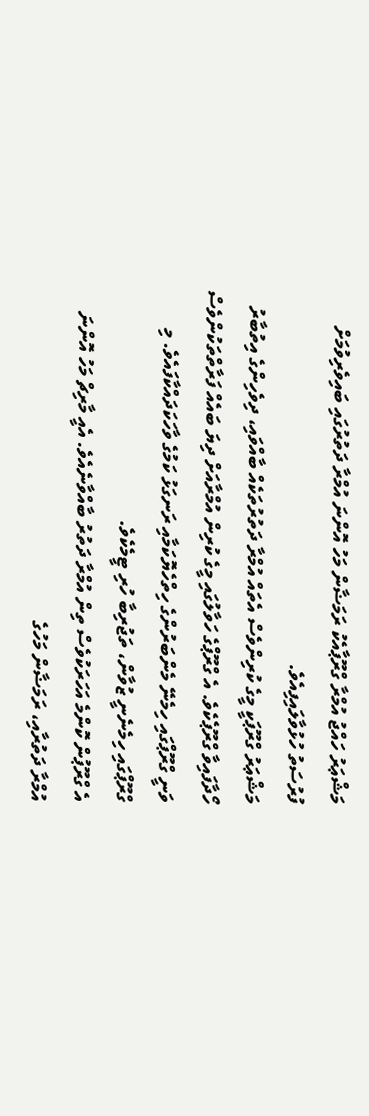މަޝްޢަރު ހައްޖު އުމްރާ ގްރޫޕާއެކު ރަމަޟާން މަހު އޮންނަ އުމްރާ ދަތުރުގައި ބައިވެރިވުމަށް ފުރުސަތު ހުޅުވާލައިފިއެވެ.
މަޝްޢަރު ގްރޫޕަކީ މީގެ ކުރިންވެސް އެތައް އުމްރާ ދަތުރުތަކެއް ބާއްވައި، ދިވެހިންގެ އިތުބާރު ހޯދާފައިވާ ގްރޫޕެކެވެ. އެ ގްރޫޕްގެ ހަވާލުގައި މީގެ ކުރިން އުމްރާއަށް ދިޔަ ބައެއް ފަރާތްތަކުންވެސް ވަނީ ގްރޫޕްގައި ހިމެނޭ މެންބަރުންގެ ހިތްހެޔޮކަމާއި ރަނގަޅު ކަމުގެ ވާހަކަދައްކާފައެވެ. މި ގްރޫޕްގައި ހިމެނެނީ ޒުވާން، ތަޖުރިބާ ހުރި ޓީމެކެވެ.
އެ ގްރޫޕުން ކޮންމެ އަހަރަކުވެސް ތިން އުމްރާ ދަތުރު ބާއްވާނެއެވެ. އެއީ މާރިޗް މަހު އޮންނަ އުމްރާ ދަތުރާއި، ރަމަޟާން މަހުގެ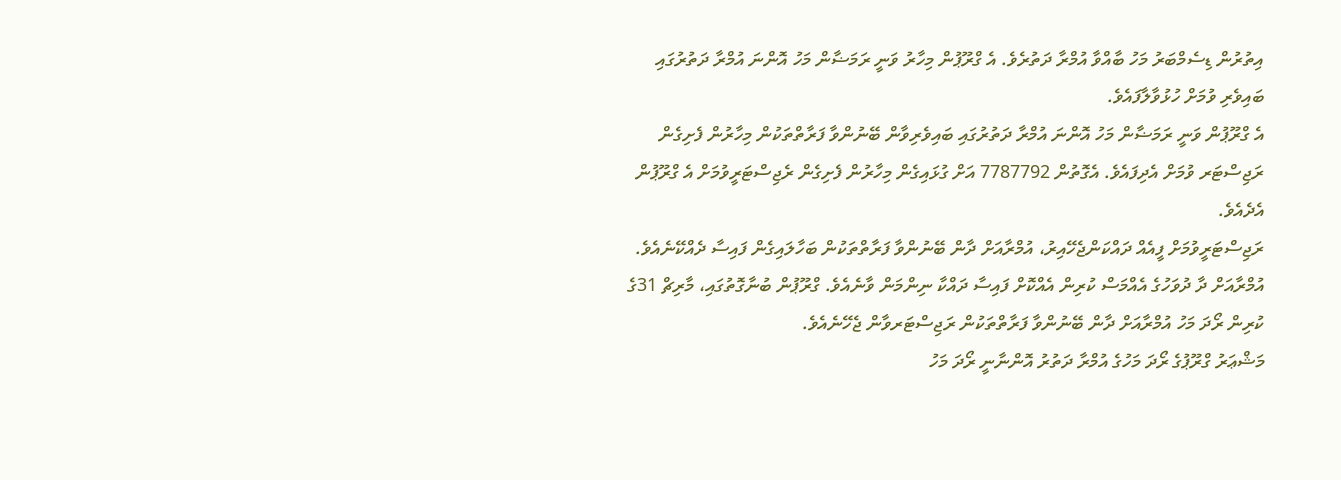އިތުރުން ޑިސެމްބަރު މަހު ބާއްވާ އުމްރާ ދަތުރެވެ. އެ ގްރޫޕުން މިހާރު ވަނީ ރަމަޟާން މަހު އޮންނަ އުމްރާ ދަތުރުގައި ބައިވެރި ވުމަށް ހުޅުވާލާފައެވެ.
އެ ގްރޫޕުން ވަނީ ރަމަޟާން މަހު އޮންނަ އުމްރާ ދަތުރުގައި ބައިވެރިވާން ބޭނުންވާ ފަރާތްތަކުން މިހާރުން ފެށިގެން ރަޖިސްޓަރ ވުމަށް އެދިފައެވެ. އެގޮތުން 7787792 އަށް ގުޅައިގެން މިހާރުން ފެށިގެން ރެޖިސްޓަރީވުމަށް އެ ގްރޫޕުން އެދެއެވެ.
ރަޖިސްޓަރީވުމަށް ފީއެއް ދައްކަންޖެހޭއިރު، އުމްރާއަށް ދާން ބޭނުންވާ ފަރާތްތަކުން ބަހާލައިގެން ފައިސާ ދެއްކޭނެއެވެ. އުމްރާއަށް ދާ ދުވަހުގެ އެއްމަސް ކުރިން އެއްކޮށް ފައިސާ ދައްކާ ނިންމަން ވާނެއެވެ. ގްރޫޕުން ބުނާގޮތުގައި، މާރިޗް 31ގެ ކުރިން ރޯދަ މަހު އުމްރާއަށް ދާން ބޭނުންވާ ފަރާތްތަކުން ރަޖިސްޓަރވާން ޖެހޭނެއެވެ.
މަޝްޢަރު ގްރޫޕުގެ ރޯދަ މަހުގެ އުމްރާ ދަތުރު އޮންނާނީ ރޯދަ މަހު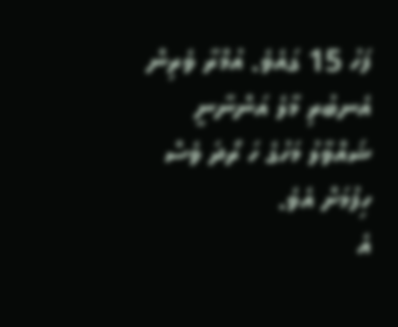ފަހު 15 ގައެވެ. އުމްރާ ވެރިން އެނބުރި މާލެ އަންނާނީ ޝައްވާލު މަހުގެ ހަ ރޯދަ ވެސް ހިފުމަށް އެވެ.
އެ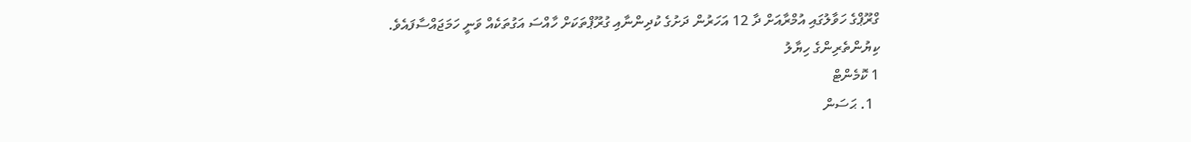ގްރޫޕްގެ ހަވާލުގައި އުމްރާއަށް ދާ 12 އަހަރުން ދަށުގެ ކުދިންނާއި ގުރޫޕްތަކަށް ހާއްސަ އަގުތަކެއް ވަނީ ހަމަޖައްސާފައެވެ.
ކިޔުންތެރިންގެ ހިޔާލު
1 ކޮމެންޓް
  1. ޙަސަން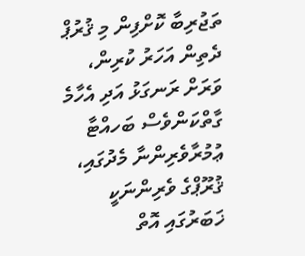ތަޖުރިބާ ކޮށްފިން މި ޤުރުޕް ދެތިން އަހަރު ކުރިން، ވަރަށް ރަނގަޅު އަދި އެހާމެ ގާތްކަންވެސް ބަހއްޓާ ޢުމުރާވެރިންނާ މެދުގައި، ޤުރޫޕްގެ ވެރިންނަކީ ޚަބަރުގައި އޮތް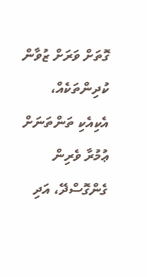ގޮތަށް ވަރަށް ޒުވާން ކުދިންތަކެއް، އެކިއެކި ތަންތަނަށް ޢުމުރާ ވެރިން ގެންގޮސްދޭ، އަދި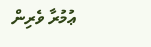ޢުމުރާ ވެރިން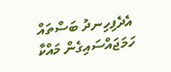އެދެފިހިނދު ބަސްތައް ހަމަޖައްސައިގެން މައްކާ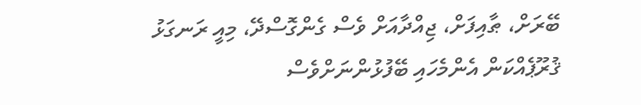ބޭރަށް، ޠާއިފަށް، ޖިއްދާއަށް ވެސް ގެންގޮސްދޭ، މިއީ ރަނގަޅު ޤުރޫޕެއްކަން އެންމެހައި ބޭފުޅުންނަށްވެސް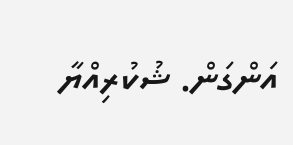އަންގަން. ޝުކުރިއްޔާ